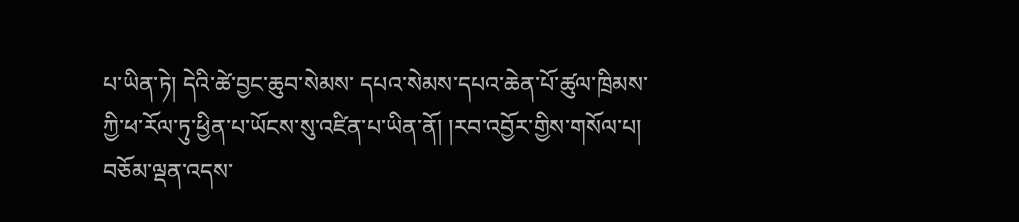པ་ཡིན་ཏེ། དེའི་ཚེ་བྱང་ཆུབ་སེམས་ དཔའ་སེམས་དཔའ་ཆེན་པོ་ཚུལ་ཁྲིམས་ཀྱི་ཕ་རོལ་ཏུ་ཕྱིན་པ་ཡོངས་སུ་འཛིན་པ་ཡིན་ནོ། །རབ་འབྱོར་གྱིས་གསོལ་པ། བཅོམ་ལྡན་འདས་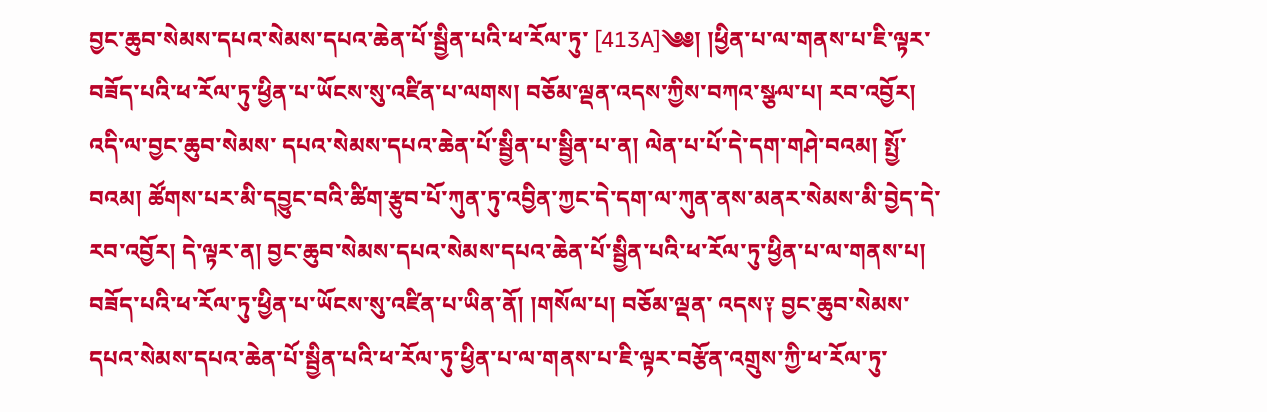བྱང་ཆུབ་སེམས་དཔའ་སེམས་དཔའ་ཆེན་པོ་སྦྱིན་པའི་ཕ་རོལ་ཏུ་ [413A]༄༅། །ཕྱིན་པ་ལ་གནས་པ་ཇི་ལྟར་བཟོད་པའི་ཕ་རོལ་ཏུ་ཕྱིན་པ་ཡོངས་སུ་འཛིན་པ་ལགས། བཅོམ་ལྡན་འདས་ཀྱིས་བཀའ་སྩལ་པ། རབ་འབྱོར། འདི་ལ་བྱང་ཆུབ་སེམས་ དཔའ་སེམས་དཔའ་ཆེན་པོ་སྦྱིན་པ་སྦྱིན་པ་ན། ལེན་པ་པོ་དེ་དག་གཤེ་བའམ། སྤྱོ་བའམ། ཚོགས་པར་མི་དབྱུང་བའི་ཚིག་རྩུབ་པོ་ཀུན་ཏུ་འབྱིན་ཀྱང་དེ་དག་ལ་ཀུན་ནས་མནར་སེམས་མི་བྱེད་དེ་ རབ་འབྱོར། དེ་ལྟར་ན། བྱང་ཆུབ་སེམས་དཔའ་སེམས་དཔའ་ཆེན་པོ་སྦྱིན་པའི་ཕ་རོལ་ཏུ་ཕྱིན་པ་ལ་གནས་པ། བཟོད་པའི་ཕ་རོལ་ཏུ་ཕྱིན་པ་ཡོངས་སུ་འཛིན་པ་ཡིན་ནོ། །གསོལ་པ། བཅོམ་ལྡན་ འདས༑ བྱང་ཆུབ་སེམས་དཔའ་སེམས་དཔའ་ཆེན་པོ་སྦྱིན་པའི་ཕ་རོལ་ཏུ་ཕྱིན་པ་ལ་གནས་པ་ཇི་ལྟར་བརྩོན་འགྲུས་ཀྱི་ཕ་རོལ་ཏུ་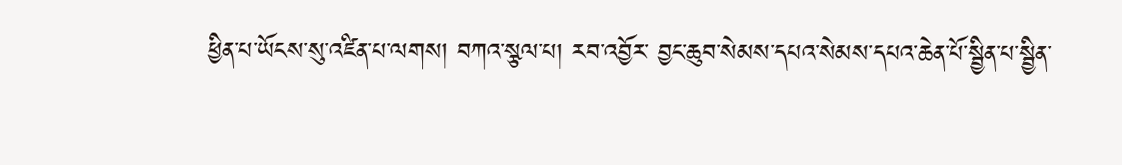ཕྱིན་པ་ཡོངས་སུ་འཛིན་པ་ལགས། བཀའ་སྩལ་པ། རབ་འབྱོར་ བྱང་ཆུབ་སེམས་དཔའ་སེམས་དཔའ་ཆེན་པོ་སྦྱིན་པ་སྦྱིན་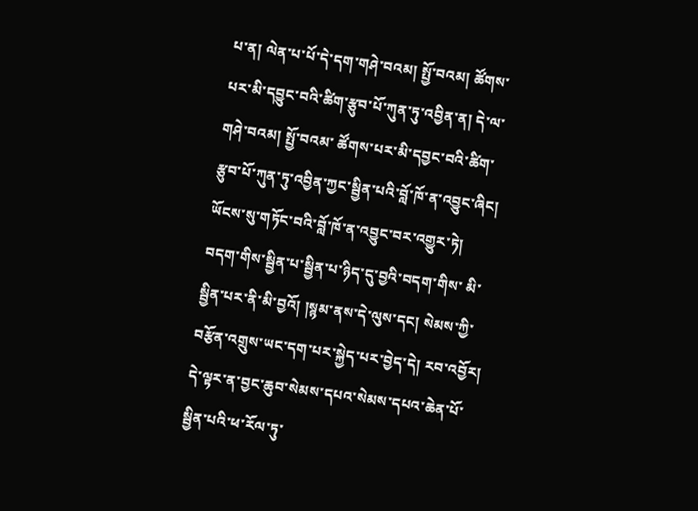པ་ན། ལེན་པ་པོ་དེ་དག་གཤེ་བའམ། སྤྱོ་བའམ། ཚོགས་པར་མི་དབྱུང་བའི་ཚིག་རྩུབ་པོ་ཀུན་ཏུ་འབྱིན་ན། དེ་ལ་གཤེ་བའམ། སྤྱོ་བའམ་ ཚོགས་པར་མི་དབྱང་བའི་ཚིག་རྩུབ་པོ་ཀུན་ཏུ་འབྱིན་ཀྱང་སྦྱིན་པའི་བློ་ཁོ་ན་འབྱུང་ཞིང། ཡོངས་སུ་གཏོང་བའི་བློ་ཁོ་ན་འབྱུང་བར་འགྱུར་ཏེ། བདག་གིས་སྦྱིན་པ་སྦྱིན་པ་ཉིད་དུ་བྱའི་བདག་གིས་ མི་སྦྱིན་པར་ནི་མི་བྱའོ། །སྙམ་ནས་དེ་ལུས་དང། སེམས་ཀྱི་བརྩོན་འགྲུས་ཡང་དག་པར་སྐྱེད་པར་བྱེད་དེ། རབ་འབྱོར། དེ་ལྟར་ན་བྱང་ཆུབ་སེམས་དཔའ་སེམས་དཔའ་ཆེན་པོ་སྦྱིན་པའི་ཕ་རོལ་ཏུ་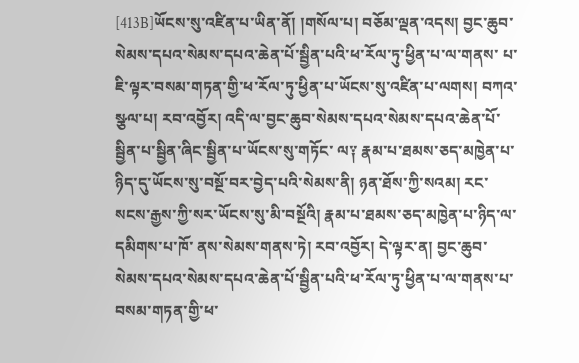[413B]ཡོངས་སུ་འཛིན་པ་ཡིན་ནོ། །གསོལ་པ། བཅོམ་ལྡན་འདས། བྱང་ཆུབ་སེམས་དཔའ་སེམས་དཔའ་ཆེན་པོ་སྦྱིན་པའི་ཕ་རོལ་ཏུ་ཕྱིན་པ་ལ་གནས་ པ་ཇི་ལྟར་བསམ་གཏན་གྱི་ཕ་རོལ་ཏུ་ཕྱིན་པ་ཡོངས་སུ་འཛིན་པ་ལགས། བཀའ་སྩལ་པ། རབ་འབྱོར། འདི་ལ་བྱང་ཆུབ་སེམས་དཔའ་སེམས་དཔའ་ཆེན་པོ་སྦྱིན་པ་སྦྱིན་ཞིང་སྦྱིན་པ་ཡོངས་སུ་གཏོང་ ལ༑ རྣམ་པ་ཐམས་ཅད་མཁྱེན་པ་ཉིད་དུ་ཡོངས་སུ་བསྔོ་བར་བྱེད་པའི་སེམས་ནི། ཉན་ཐོས་ཀྱི་སའམ། རང་སངས་རྒྱས་ཀྱི་སར་ཡོངས་སུ་མི་བསྔོའི། རྣམ་པ་ཐམས་ཅད་མཁྱེན་པ་ཉིད་ལ་དམིགས་པ་ཁོ་ ནས་སེམས་གནས་ཏེ། རབ་འབྱོར། དེ་ལྟར་ན། བྱང་ཆུབ་སེམས་དཔའ་སེམས་དཔའ་ཆེན་པོ་སྦྱིན་པའི་ཕ་རོལ་ཏུ་ཕྱིན་པ་ལ་གནས་པ་བསམ་གཏན་གྱི་ཕ་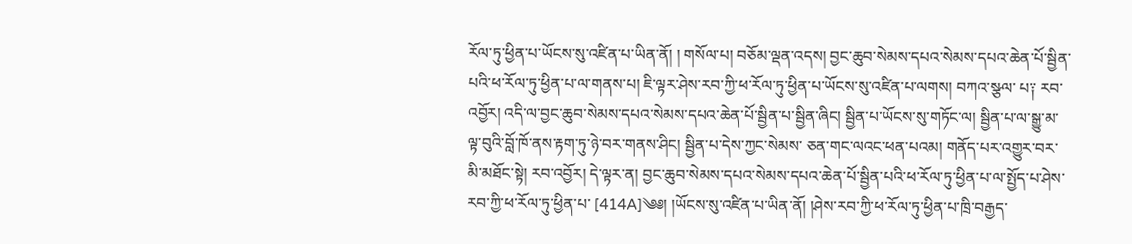རོལ་ཏུ་ཕྱིན་པ་ཡོངས་སུ་འཛིན་པ་ཡིན་ནོ། ། གསོལ་པ། བཅོམ་ལྡན་འདས། བྱང་ཆུབ་སེམས་དཔའ་སེམས་དཔའ་ཆེན་པོ་སྦྱིན་པའི་ཕ་རོལ་ཏུ་ཕྱིན་པ་ལ་གནས་པ། ཇི་ལྟར་ཤེས་རབ་ཀྱི་ཕ་རོལ་ཏུ་ཕྱིན་པ་ཡོངས་སུ་འཛིན་པ་ལགས། བཀའ་སྩལ་ པ༑ རབ་འབྱོར། འདི་ལ་བྱང་ཆུབ་སེམས་དཔའ་སེམས་དཔའ་ཆེན་པོ་སྦྱིན་པ་སྦྱིན་ཞིང། སྦྱིན་པ་ཡོངས་སུ་གཏོང་ལ། སྦྱིན་པ་ལ་སྒྱུ་མ་ལྟ་བུའི་བློ་ཁོ་ནས་རྟག་ཏུ་ཉེ་བར་གནས་ཤིང། སྦྱིན་པ་དེས་ཀྱང་སེམས་ ཅན་གང་ལའང་ཕན་པའམ། གནོད་པར་འགྱུར་བར་མི་མཐོང་སྟེ། རབ་འབྱོར། དེ་ལྟར་ན། བྱང་ཆུབ་སེམས་དཔའ་སེམས་དཔའ་ཆེན་པོ་སྦྱིན་པའི་ཕ་རོལ་ཏུ་ཕྱིན་པ་ལ་སྤྱོད་པ་ཤེས་རབ་ཀྱི་ཕ་རོལ་ཏུ་ཕྱིན་པ་ [414A]༄༅། །ཡོངས་སུ་འཛིན་པ་ཡིན་ནོ། །ཤེས་རབ་ཀྱི་ཕ་རོལ་ཏུ་ཕྱིན་པ་ཁྲི་བརྒྱད་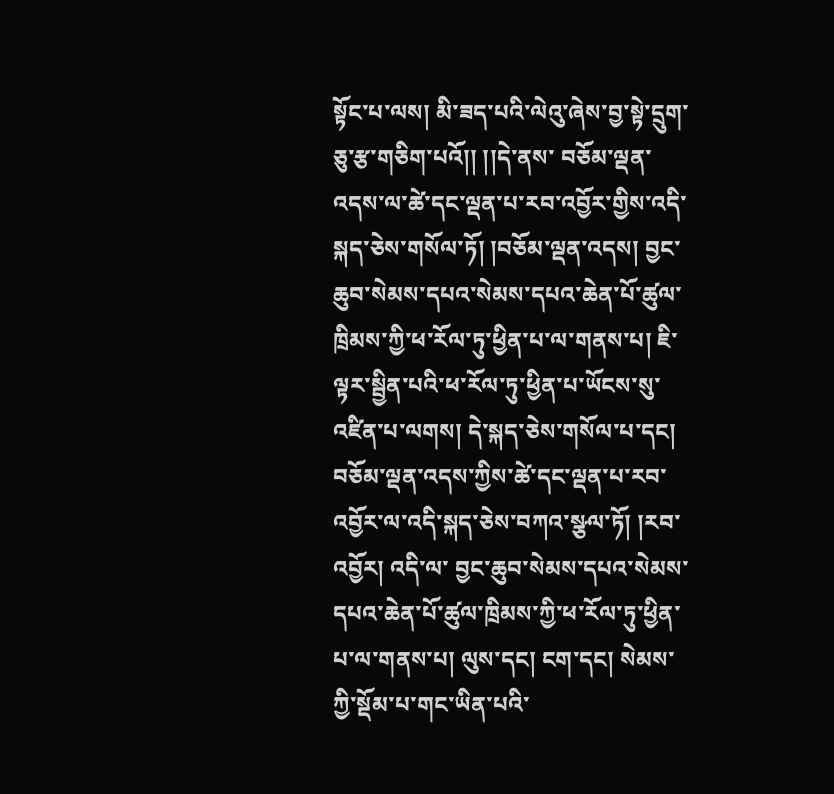སྟོང་པ་ལས། མི་ཟད་པའི་ལེའུ་ཞེས་བྱ་སྟེ་དྲུག་ཅུ་རྩ་གཅིག་པའོ།། །།དེ་ནས་ བཅོམ་ལྡན་འདས་ལ་ཚེ་དང་ལྡན་པ་རབ་འབྱོར་གྱིས་འདི་སྐད་ཅེས་གསོལ་ཏོ། །བཅོམ་ལྡན་འདས། བྱང་ཆུབ་སེམས་དཔའ་སེམས་དཔའ་ཆེན་པོ་ཚུལ་ཁྲིམས་ཀྱི་ཕ་རོལ་ཏུ་ཕྱིན་པ་ལ་གནས་པ། ཇི་ ལྟར་སྦྱིན་པའི་ཕ་རོལ་ཏུ་ཕྱིན་པ་ཡོངས་སུ་འཛིན་པ་ལགས། དེ་སྐད་ཅེས་གསོལ་པ་དང། བཅོམ་ལྡན་འདས་ཀྱིས་ཚེ་དང་ལྡན་པ་རབ་འབྱོར་ལ་འདི་སྐད་ཅེས་བཀའ་སྩལ་ཏོ། །རབ་འབྱོར། འདི་ལ་ བྱང་ཆུབ་སེམས་དཔའ་སེམས་དཔའ་ཆེན་པོ་ཚུལ་ཁྲིམས་ཀྱི་ཕ་རོལ་ཏུ་ཕྱིན་པ་ལ་གནས་པ། ལུས་དང། ངག་དང། སེམས་ཀྱི་སྡོམ་པ་གང་ཡིན་པའི་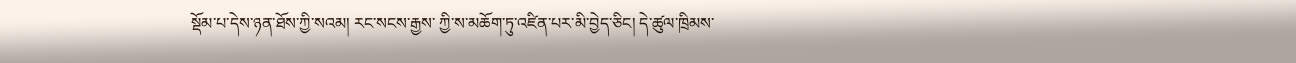སྡོམ་པ་དེས་ཉན་ཐོས་ཀྱི་སའམ། རང་སངས་རྒྱས་ ཀྱི་ས་མཆོག་ཏུ་འཛིན་པར་མི་བྱེད་ཅིང། དེ་ཚུལ་ཁྲིམས་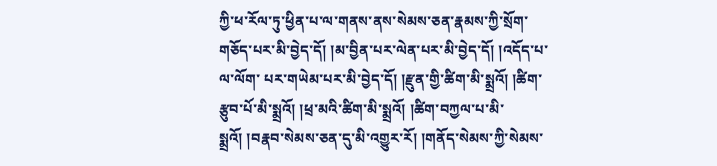ཀྱི་ཕ་རོལ་ཏུ་ཕྱིན་པ་ལ་གནས་ནས་སེམས་ཅན་རྣམས་ཀྱི་སྲོག་གཅོད་པར་མི་བྱེད་དོ། །མ་བྱིན་པར་ལེན་པར་མི་བྱེད་དོ། །འདོད་པ་ལ་ལོག་ པར་གཡེམ་པར་མི་བྱེད་དོ། །རྫུན་གྱི་ཚིག་མི་སྨྲའོ། །ཚིག་རྩུབ་པོ་མི་སྨྲའོ། །ཕྲ་མའི་ཚིག་མི་སྨྲའོ། །ཚིག་བཀྱལ་པ་མི་སྨྲའོ། །བརྣབ་སེམས་ཅན་དུ་མི་འགྱུར་རོ། །གནོད་སེམས་ཀྱི་སེམས་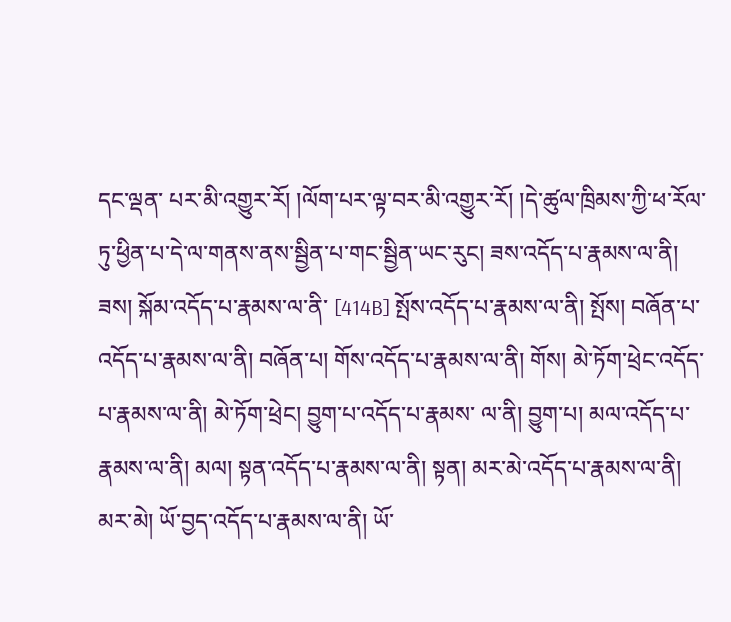དང་ལྡན་ པར་མི་འགྱུར་རོ། །ལོག་པར་ལྟ་བར་མི་འགྱུར་རོ། །དེ་ཚུལ་ཁྲིམས་ཀྱི་ཕ་རོལ་ཏུ་ཕྱིན་པ་དེ་ལ་གནས་ནས་སྦྱིན་པ་གང་སྦྱིན་ཡང་རུང། ཟས་འདོད་པ་རྣམས་ལ་ནི། ཟས། སྐོམ་འདོད་པ་རྣམས་ལ་ནི་ [414B] སྤོས་འདོད་པ་རྣམས་ལ་ནི། སྤོས། བཞོན་པ་འདོད་པ་རྣམས་ལ་ནི། བཞོན་པ། གོས་འདོད་པ་རྣམས་ལ་ནི། གོས། མེ་ཏོག་ཕྲེང་འདོད་པ་རྣམས་ལ་ནི། མེ་ཏོག་ཕྲེང། བྱུག་པ་འདོད་པ་རྣམས་ ལ་ནི། བྱུག་པ། མལ་འདོད་པ་རྣམས་ལ་ནི། མལ། སྟན་འདོད་པ་རྣམས་ལ་ནི། སྟན། མར་མེ་འདོད་པ་རྣམས་ལ་ནི། མར་མེ། ཡོ་བྱད་འདོད་པ་རྣམས་ལ་ནི། ཡོ་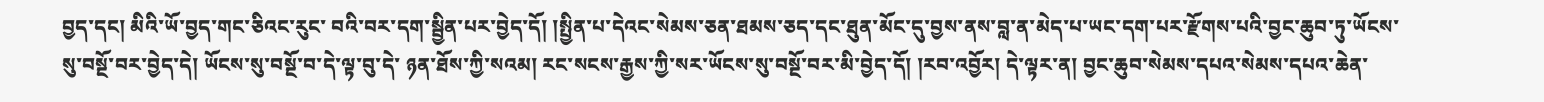བྱད་དང། མིའི་ཡོ་བྱད་གང་ཅིའང་རུང་ བའི་བར་དག་སྦྱིན་པར་བྱེད་དོ། །སྤྱིན་པ་དེའང་སེམས་ཅན་ཐམས་ཅད་དང་ཐུན་མོང་དུ་བྱས་ནས་བླ་ན་མེད་པ་ཡང་དག་པར་རྫོགས་པའི་བྱང་ཆུབ་ཏུ་ཡོངས་སུ་བསྔོ་བར་བྱེད་དེ། ཡོངས་སུ་བསྔོ་བ་དེ་ལྟ་བུ་དེ་ ཉན་ཐོས་ཀྱི་སའམ། རང་སངས་རྒྱས་ཀྱི་སར་ཡོངས་སུ་བསྔོ་བར་མི་བྱེད་དོ། །རབ་འབྱོར། དེ་ལྟར་ན། བྱང་ཆུབ་སེམས་དཔའ་སེམས་དཔའ་ཆེན་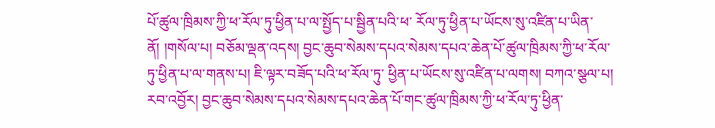པོ་ཚུལ་ཁྲིམས་ཀྱི་ཕ་རོལ་ཏུ་ཕྱིན་པ་ལ་སྤྱོད་པ་སྦྱིན་པའི་ཕ་ རོལ་ཏུ་ཕྱིན་པ་ཡོངས་སུ་འཛིན་པ་ཡིན་ནོ། །གསོལ་པ། བཅོམ་ལྡན་འདས། བྱང་ཆུབ་སེམས་དཔའ་སེམས་དཔའ་ཆེན་པོ་ཚུལ་ཁྲིམས་ཀྱི་ཕ་རོལ་ཏུ་ཕྱིན་པ་ལ་གནས་པ། ཇི་ལྟར་བཟོད་པའི་ཕ་རོལ་ཏུ་ ཕྱིན་པ་ཡོངས་སུ་འཛིན་པ་ལགས། བཀའ་སྩལ་པ། རབ་འབྱོར། བྱང་ཆུབ་སེམས་དཔའ་སེམས་དཔའ་ཆེན་པོ་གང་ཚུལ་ཁྲིམས་ཀྱི་ཕ་རོལ་ཏུ་ཕྱིན་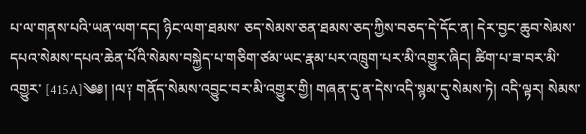པ་ལ་གནས་པའི་ཡན་ལག་དང། ཉིང་ལག་ཐམས་ ཅད་སེམས་ཅན་ཐམས་ཅད་ཀྱིས་བཅད་དེ་དོང་ན། དེར་བྱང་ཆུབ་སེམས་དཔའ་སེམས་དཔའ་ཆེན་པོའི་སེམས་བསྐྱེད་པ་གཅིག་ཙམ་ཡང་རྣམ་པར་འཁྲུག་པར་མི་འགྱུར་ཞིང། ཚིག་པ་ཟ་བར་མི་འགྱུར་ [415A]༄༅། །ལ༑ གནོད་སེམས་འབྱུང་བར་མི་འགྱུར་གྱི། གཞན་དུ་ན་དེས་འདི་སྙམ་དུ་སེམས་ཏེ། འདི་ལྟར། སེམས་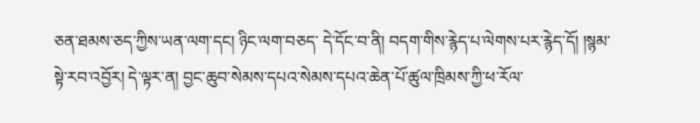ཅན་ཐམས་ཅད་ཀྱིས་ཡན་ལག་དང། ཉིང་ལག་བཅད་ དེ་དོང་བ་ནི། བདག་གིས་རྙེད་པ་ལེགས་པར་རྙེད་དོ། །སྙམ་སྟེ་རབ་འབྱོར། དེ་ལྟར་ན། བྱང་ཆུབ་སེམས་དཔའ་སེམས་དཔའ་ཆེན་པོ་ཚུལ་ཁྲིམས་ཀྱི་ཕ་རོལ་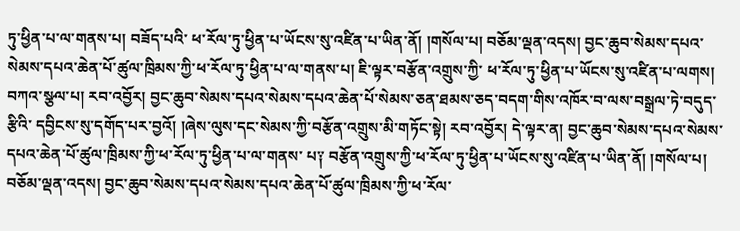ཏུ་ཕྱིན་པ་ལ་གནས་པ། བཟོད་པའི་ ཕ་རོལ་ཏུ་ཕྱིན་པ་ཡོངས་སུ་འཛིན་པ་ཡིན་ནོ། །གསོལ་པ། བཅོམ་ལྡན་འདས། བྱང་ཆུབ་སེམས་དཔའ་སེམས་དཔའ་ཆེན་པོ་ཚུལ་ཁྲིམས་ཀྱི་ཕ་རོལ་ཏུ་ཕྱིན་པ་ལ་གནས་པ། ཇི་ལྟར་བརྩོན་འགྲུས་ཀྱི་ ཕ་རོལ་ཏུ་ཕྱིན་པ་ཡོངས་སུ་འཛིན་པ་ལགས། བཀའ་སྩལ་པ། རབ་འབྱོར། བྱང་ཆུབ་སེམས་དཔའ་སེམས་དཔའ་ཆེན་པོ་སེམས་ཅན་ཐམས་ཅད་བདག་གིས་འཁོར་བ་ལས་བསྒྲལ་ཏེ་བདུད་རྩིའི་ དབྱིངས་སུ་དགོད་པར་བྱའོ། །ཞེས་ལུས་དང་སེམས་ཀྱི་བརྩོན་འགྲུས་མི་གཏོང་སྟེ། རབ་འབྱོར། དེ་ལྟར་ན། བྱང་ཆུབ་སེམས་དཔའ་སེམས་དཔའ་ཆེན་པོ་ཚུལ་ཁྲིམས་ཀྱི་ཕ་རོལ་ཏུ་ཕྱིན་པ་ལ་གནས་ པ༑ བརྩོན་འགྲུས་ཀྱི་ཕ་རོལ་ཏུ་ཕྱིན་པ་ཡོངས་སུ་འཛིན་པ་ཡིན་ནོ། །གསོལ་པ། བཅོམ་ལྡན་འདས། བྱང་ཆུབ་སེམས་དཔའ་སེམས་དཔའ་ཆེན་པོ་ཚུལ་ཁྲིམས་ཀྱི་ཕ་རོལ་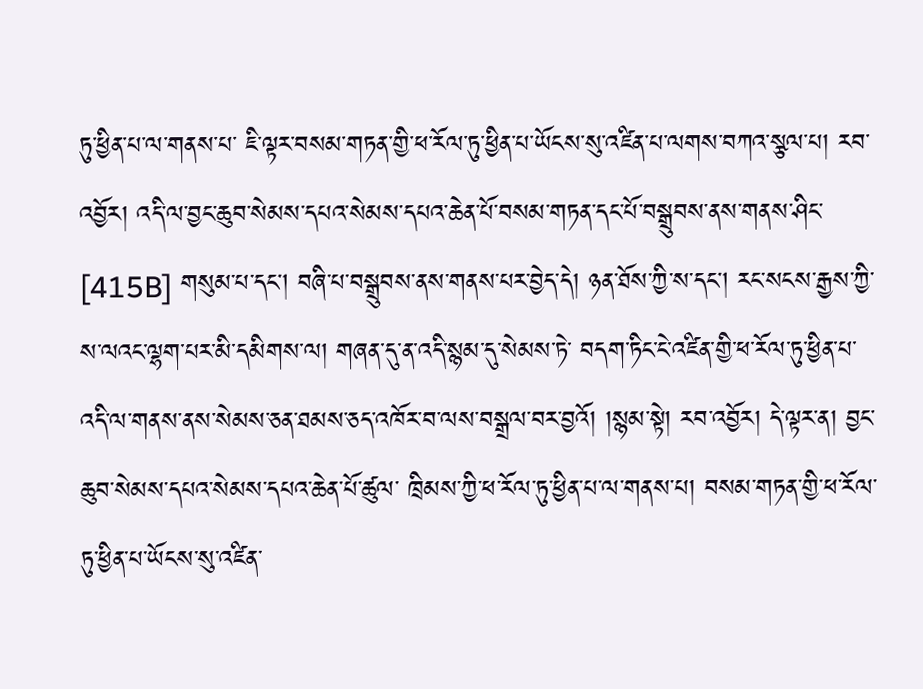ཏུ་ཕྱིན་པ་ལ་གནས་པ་ ཇི་ལྟར་བསམ་གཏན་གྱི་ཕ་རོལ་ཏུ་ཕྱིན་པ་ཡོངས་སུ་འཛིན་པ་ལགས་བཀའ་སྩལ་པ། རབ་འབྱོར། འདི་ལ་བྱང་ཆུབ་སེམས་དཔའ་སེམས་དཔའ་ཆེན་པོ་བསམ་གཏན་དང་པོ་བསྒྲུབས་ནས་གནས་ཤིང་ [415B] གསུམ་པ་དང། བཞི་པ་བསྒྲུབས་ནས་གནས་པར་བྱེད་དེ། ཉན་ཐོས་ཀྱི་ས་དང། རང་སངས་རྒྱས་ཀྱི་ས་ལའང་ལྷག་པར་མི་དམིགས་ལ། གཞན་དུ་ན་འདི་སྙམ་དུ་སེམས་ཏེ་ བདག་ཏིང་ངེ་འཛིན་གྱི་ཕ་རོལ་ཏུ་ཕྱིན་པ་འདི་ལ་གནས་ནས་སེམས་ཅན་ཐམས་ཅད་འཁོར་བ་ལས་བསྒྲལ་བར་བྱའོ། །སྙམ་སྟེ། རབ་འབྱོར། དེ་ལྟར་ན། བྱང་ཆུབ་སེམས་དཔའ་སེམས་དཔའ་ཆེན་པོ་ཚུལ་ ཁྲིམས་ཀྱི་ཕ་རོལ་ཏུ་ཕྱིན་པ་ལ་གནས་པ། བསམ་གཏན་གྱི་ཕ་རོལ་ཏུ་ཕྱིན་པ་ཡོངས་སུ་འཛིན་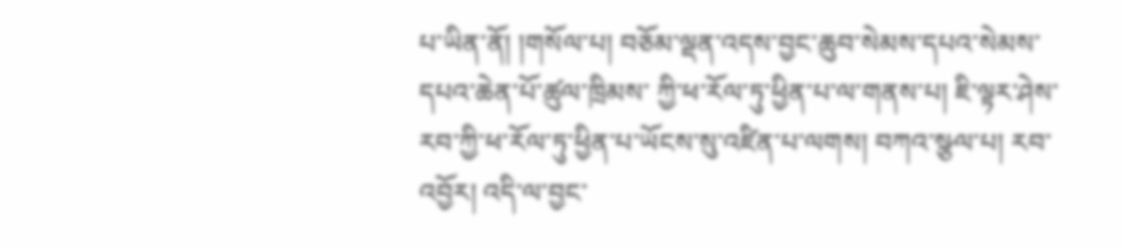པ་ཡིན་ནོ། །གསོལ་པ། བཅོམ་ལྡན་འདས་བྱང་ཆུབ་སེམས་དཔའ་སེམས་དཔའ་ཆེན་པོ་ཚུལ་ཁྲིམས་ ཀྱི་ཕ་རོལ་ཏུ་ཕྱིན་པ་ལ་གནས་པ། ཇི་ལྟར་ཤེས་རབ་ཀྱི་ཕ་རོལ་ཏུ་ཕྱིན་པ་ཡོངས་སུ་འཛིན་པ་ལགས། བཀའ་སྩལ་པ། རབ་འབྱོར། འདི་ལ་བྱང་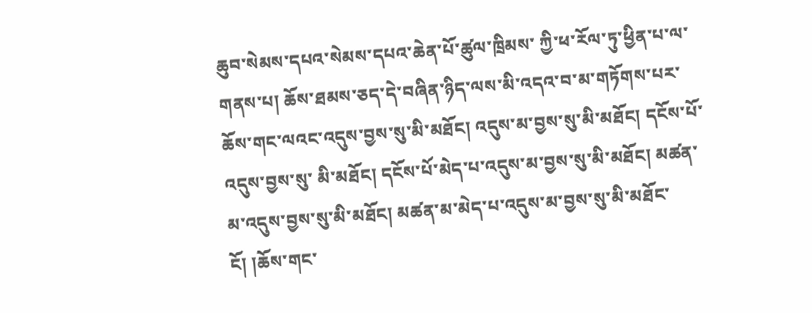ཆུབ་སེམས་དཔའ་སེམས་དཔའ་ཆེན་པོ་ཚུལ་ཁྲིམས་ ཀྱི་ཕ་རོལ་ཏུ་ཕྱིན་པ་ལ་གནས་པ། ཆོས་ཐམས་ཅད་དེ་བཞིན་ཉིད་ལས་མི་འདའ་བ་མ་གཏོགས་པར་ཆོས་གང་ལའང་འདུས་བྱས་སུ་མི་མཐོང། འདུས་མ་བྱས་སུ་མི་མཐོང། དངོས་པོ་འདུས་བྱས་སུ་ མི་མཐོང། དངོས་པོ་མེད་པ་འདུས་མ་བྱས་སུ་མི་མཐོང། མཚན་མ་འདུས་བྱས་སུ་མི་མཐོང། མཚན་མ་མེད་པ་འདུས་མ་བྱས་སུ་མི་མཐོང་ངོ། །ཆོས་གང་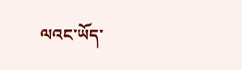ལའང་ཡོད་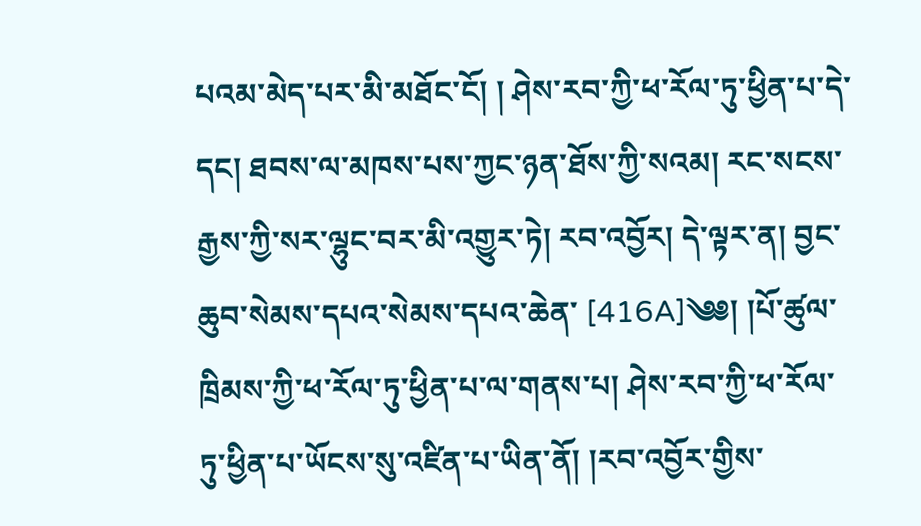པའམ་མེད་པར་མི་མཐོང་ངོ། ། ཤེས་རབ་ཀྱི་ཕ་རོལ་ཏུ་ཕྱིན་པ་དེ་དང། ཐབས་ལ་མཁས་པས་ཀྱང་ཉན་ཐོས་ཀྱི་སའམ། རང་སངས་རྒྱས་ཀྱི་སར་ལྷུང་བར་མི་འགྱུར་ཏེ། རབ་འབྱོར། དེ་ལྟར་ན། བྱང་ཆུབ་སེམས་དཔའ་སེམས་དཔའ་ཆེན་ [416A]༄༅། །པོ་ཚུལ་ཁྲིམས་ཀྱི་ཕ་རོལ་ཏུ་ཕྱིན་པ་ལ་གནས་པ། ཤེས་རབ་ཀྱི་ཕ་རོལ་ཏུ་ཕྱིན་པ་ཡོངས་སུ་འཛིན་པ་ཡིན་ནོ། །རབ་འབྱོར་གྱིས་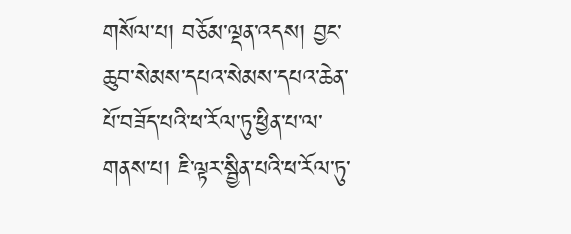གསོལ་པ། བཅོམ་ལྡན་འདས། བྱང་ ཆུབ་སེམས་དཔའ་སེམས་དཔའ་ཆེན་པོ་བཟོད་པའི་ཕ་རོལ་ཏུ་ཕྱིན་པ་ལ་གནས་པ། ཇི་ལྟར་སྦྱིན་པའི་ཕ་རོལ་ཏུ་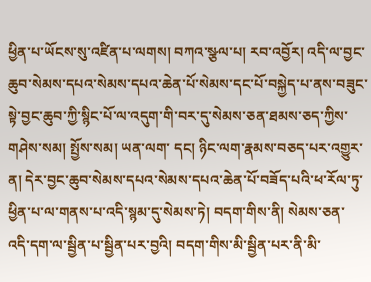ཕྱིན་པ་ཡོངས་སུ་འཛིན་པ་ལགས། བཀའ་སྩལ་པ། རབ་འབྱོར། འདི་ལ་བྱང་ ཆུབ་སེམས་དཔའ་སེམས་དཔའ་ཆེན་པོ་སེམས་དང་པོ་བསྐྱེད་པ་ནས་བཟུང་སྟེ་བྱང་ཆུབ་ཀྱི་སྙིང་པོ་ལ་འདུག་གི་བར་དུ་སེམས་ཅན་ཐམས་ཅད་ཀྱིས་གཤེས་སམ། སྤྱོས་སམ། ཡན་ལག་ དང། ཉིང་ལག་རྣམས་བཅད་པར་འགྱུར་ན། དེར་བྱང་ཆུབ་སེམས་དཔའ་སེམས་དཔའ་ཆེན་པོ་བཟོད་པའི་ཕ་རོལ་ཏུ་ཕྱིན་པ་ལ་གནས་པ་འདི་སྙམ་དུ་སེམས་ཏེ། བདག་གིས་ནི། སེམས་ཅན་ འདི་དག་ལ་སྦྱིན་པ་སྦྱིན་པར་བྱའི། བདག་གིས་མི་སྦྱིན་པར་ནི་མི་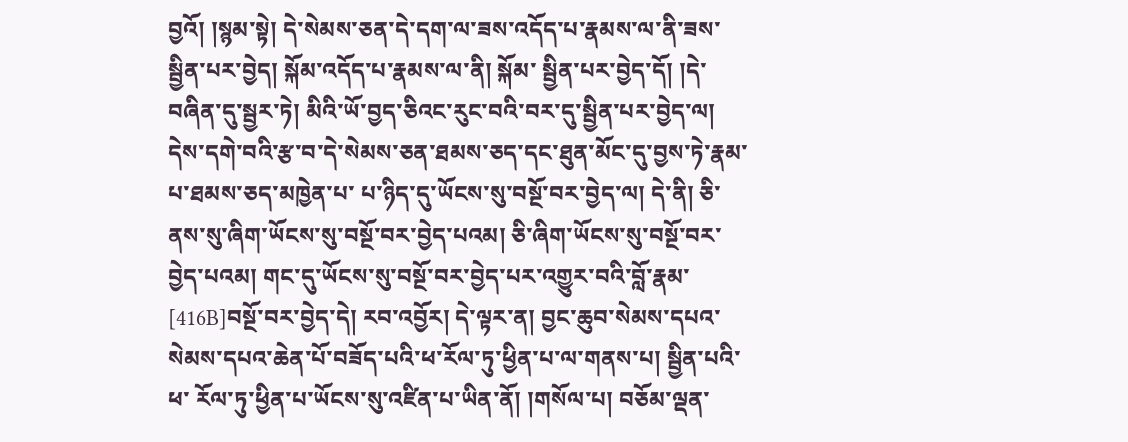བྱའོ། །སྙམ་སྟེ། དེ་སེམས་ཅན་དེ་དག་ལ་ཟས་འདོད་པ་རྣམས་ལ་ནི་ཟས་སྦྱིན་པར་བྱེད། སྐོམ་འདོད་པ་རྣམས་ལ་ནི། སྐོམ་ སྦྱིན་པར་བྱེད་དོ། །དེ་བཞིན་དུ་སྦྱར་ཏེ། མིའི་ཡོ་བྱད་ཅིའང་རུང་བའི་བར་དུ་སྦྱིན་པར་བྱེད་ལ། དེས་དགེ་བའི་རྩ་བ་དེ་སེམས་ཅན་ཐམས་ཅད་དང་ཐུན་མོང་དུ་བྱས་ཏེ་རྣམ་པ་ཐམས་ཅད་མཁྱེན་པ་ པ་ཉིད་དུ་ཡོངས་སུ་བསྔོ་བར་བྱེད་ལ། དེ་ནི། ཅི་ནས་སུ་ཞིག་ཡོངས་སུ་བསྔོ་བར་བྱེད་པའམ། ཅི་ཞིག་ཡོངས་སུ་བསྔོ་བར་བྱེད་པའམ། གང་དུ་ཡོངས་སུ་བསྔོ་བར་བྱེད་པར་འགྱུར་བའི་བློ་རྣམ་ [416B]བསྔོ་བར་བྱེད་དེ། རབ་འབྱོར། དེ་ལྟར་ན། བྱང་ཆུབ་སེམས་དཔའ་སེམས་དཔའ་ཆེན་པོ་བཟོད་པའི་ཕ་རོལ་ཏུ་ཕྱིན་པ་ལ་གནས་པ། སྦྱིན་པའི་ཕ་ རོལ་ཏུ་ཕྱིན་པ་ཡོངས་སུ་འཛིན་པ་ཡིན་ནོ། །གསོལ་པ། བཅོམ་ལྡན་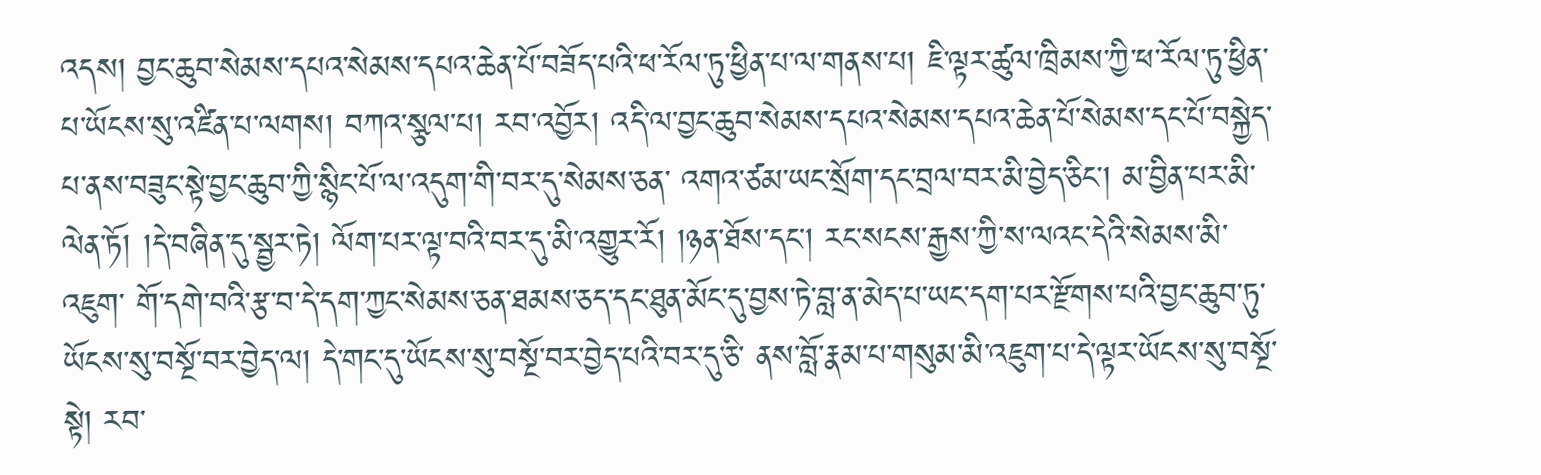འདས། བྱང་ཆུབ་སེམས་དཔའ་སེམས་དཔའ་ཆེན་པོ་བཟོད་པའི་ཕ་རོལ་ཏུ་ཕྱིན་པ་ལ་གནས་པ། ཇི་ལྟར་ཚུལ་ཁྲིམས་ཀྱི་ཕ་རོལ་ཏུ་ཕྱིན་ པ་ཡོངས་སུ་འཛིན་པ་ལགས། བཀའ་སྩལ་པ། རབ་འབྱོར། འདི་ལ་བྱང་ཆུབ་སེམས་དཔའ་སེམས་དཔའ་ཆེན་པོ་སེམས་དང་པོ་བསྐྱེད་པ་ནས་བཟུང་སྟེ་བྱང་ཆུབ་ཀྱི་སྙིང་པོ་ལ་འདུག་གི་བར་དུ་སེམས་ཅན་ འགའ་ཙམ་ཡང་སྲོག་དང་བྲལ་བར་མི་བྱེད་ཅིང། མ་བྱིན་པར་མི་ལེན་ཏོ། །དེ་བཞིན་དུ་སྦྱར་ཏེ། ལོག་པར་ལྟ་བའི་བར་དུ་མི་འགྱུར་རོ། །ཉན་ཐོས་དང། རང་སངས་རྒྱས་ཀྱི་ས་ལའང་དེའི་སེམས་མི་འཇུག་ གོ་དགེ་བའི་རྩ་བ་དེ་དག་ཀྱང་སེམས་ཅན་ཐམས་ཅད་དང་ཐུན་མོང་དུ་བྱས་ཏེ་བླ་ན་མེད་པ་ཡང་དག་པར་རྫོགས་པའི་བྱང་ཆུབ་ཏུ་ཡོངས་སུ་བསྔོ་བར་བྱེད་ལ། དེ་གང་དུ་ཡོངས་སུ་བསྔོ་བར་བྱེད་པའི་བར་དུ་ཅི་ ནས་བློ་རྣམ་པ་གསུམ་མི་འཇུག་པ་དེ་ལྟར་ཡོངས་སུ་བསྔོ་སྟེ། རབ་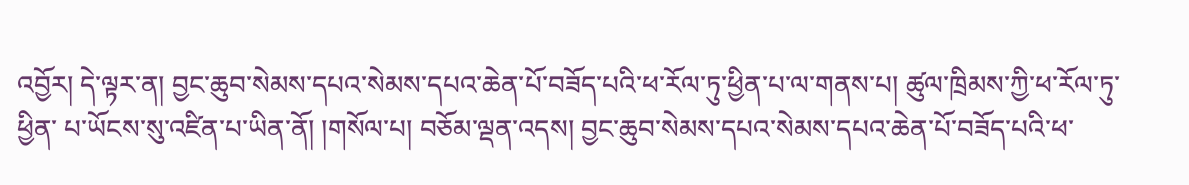འབྱོར། དེ་ལྟར་ན། བྱང་ཆུབ་སེམས་དཔའ་སེམས་དཔའ་ཆེན་པོ་བཟོད་པའི་ཕ་རོལ་ཏུ་ཕྱིན་པ་ལ་གནས་པ། ཚུལ་ཁྲིམས་ཀྱི་ཕ་རོལ་ཏུ་ཕྱིན་ པ་ཡོངས་སུ་འཛིན་པ་ཡིན་ནོ། །གསོལ་པ། བཅོམ་ལྡན་འདས། བྱང་ཆུབ་སེམས་དཔའ་སེམས་དཔའ་ཆེན་པོ་བཟོད་པའི་ཕ་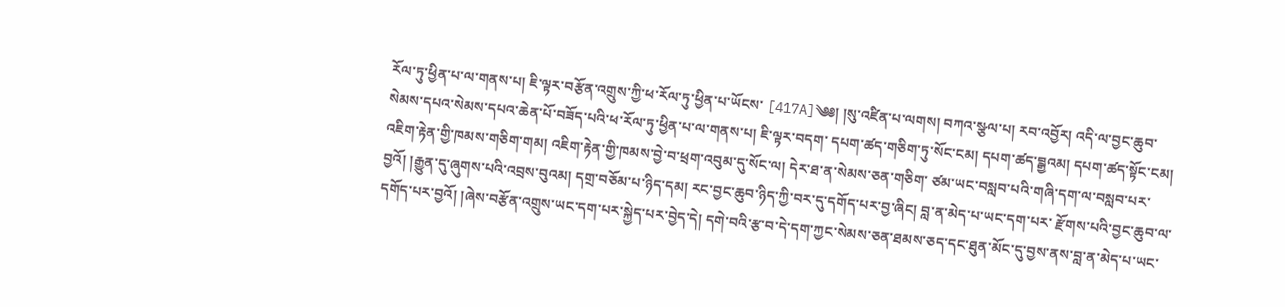རོལ་ཏུ་ཕྱིན་པ་ལ་གནས་པ། ཇི་ལྟར་བརྩོན་འགྲུས་ཀྱི་ཕ་རོལ་ཏུ་ཕྱིན་པ་ཡོངས་ [417A]༄༅། །སུ་འཛིན་པ་ལགས། བཀའ་སྩལ་པ། རབ་འབྱོར། འདི་ལ་བྱང་ཆུབ་སེམས་དཔའ་སེམས་དཔའ་ཆེན་པོ་བཟོད་པའི་ཕ་རོལ་ཏུ་ཕྱིན་པ་ལ་གནས་པ། ཇི་ལྟར་བདག་ དཔག་ཚད་གཅིག་ཏུ་སོང་ངམ། དཔག་ཚད་བྲྒྱའམ། དཔག་ཚད་སྟོང་ངམ། འཇིག་རྟེན་གྱི་ཁམས་གཅིག་གམ། འཇིག་རྟེན་གྱི་ཁམས་བྱེ་བ་ཕྲག་འབུམ་དུ་སོང་ལ། དེར་ཐ་ན་སེམས་ཅན་གཅིག་ ཙམ་ཡང་བསླབ་པའི་གཞི་དག་ལ་བསླབ་པར་བྱའོ། །རྒྱུན་དུ་ཞུགས་པའི་འབྲས་བུའམ། དགྲ་བཅོམ་པ་ཉིད་དམ། རང་བྱང་ཆུབ་ཉིད་ཀྱི་བར་དུ་དགོད་པར་བྱ་ཞིང། བླ་ན་མེད་པ་ཡང་དག་པར་ རྫོགས་པའི་བྱང་ཆུབ་ལ་དགོད་པར་བྱའོ། །ཞེས་བརྩོན་འགྲུས་ཡང་དག་པར་སྐྱེད་པར་བྱེད་དེ། དགེ་བའི་རྩ་བ་དེ་དག་ཀྱང་སེམས་ཅན་ཐམས་ཅད་དང་ཐུན་མོང་དུ་བྱས་ནས་བླ་ན་མེད་པ་ཡང་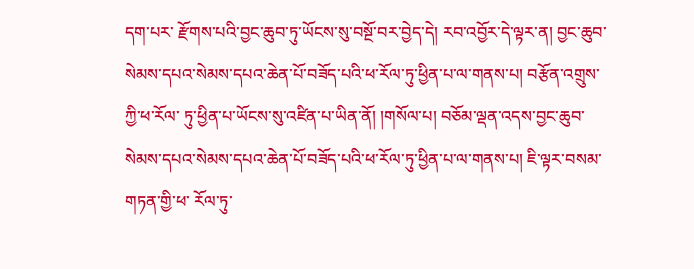དག་པར་ རྫོགས་པའི་བྱང་ཆུབ་ཏུ་ཡོངས་སུ་བསྔོ་བར་བྱེད་དེ། རབ་འབྱོར་དེ་ལྟར་ན། བྱང་ཆུབ་སེམས་དཔའ་སེམས་དཔའ་ཆེན་པོ་བཟོད་པའི་ཕ་རོལ་ཏུ་ཕྱིན་པ་ལ་གནས་པ། བརྩོན་འགྲུས་ཀྱི་ཕ་རོལ་ ཏུ་ཕྱིན་པ་ཡོངས་སུ་འཛིན་པ་ཡིན་ནོ། །གསོལ་པ། བཅོམ་ལྡན་འདས་བྱང་ཆུབ་སེམས་དཔའ་སེམས་དཔའ་ཆེན་པོ་བཟོད་པའི་ཕ་རོལ་ཏུ་ཕྱིན་པ་ལ་གནས་པ། ཇི་ལྟར་བསམ་གཏན་གྱི་ཕ་ རོལ་ཏུ་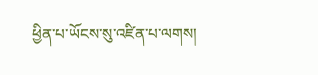ཕྱིན་པ་ཡོངས་སུ་འཛིན་པ་ལགས།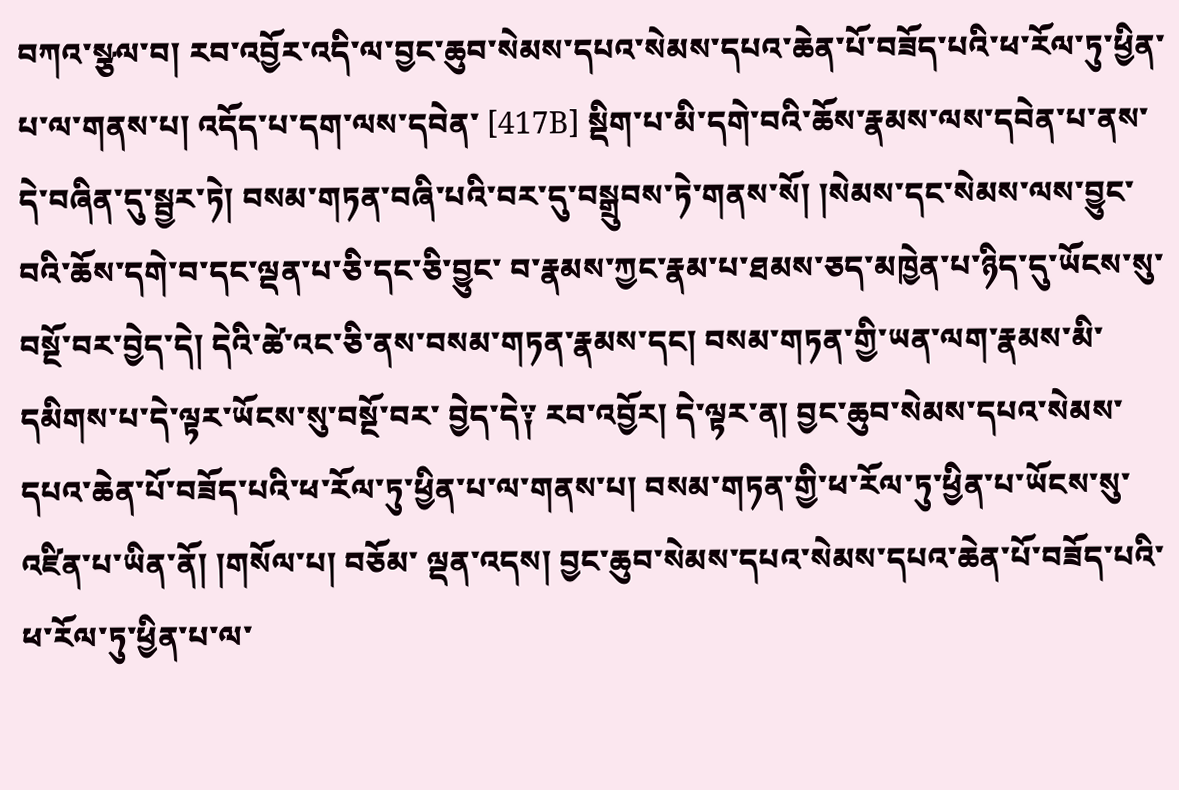བཀའ་སྩལ་བ། རབ་འབྱོར་འདི་ལ་བྱང་ཆུབ་སེམས་དཔའ་སེམས་དཔའ་ཆེན་པོ་བཟོད་པའི་ཕ་རོལ་ཏུ་ཕྱིན་པ་ལ་གནས་པ། འདོད་པ་དག་ལས་དབེན་ [417B] སྡིག་པ་མི་དགེ་བའི་ཆོས་རྣམས་ལས་དབེན་པ་ནས་དེ་བཞིན་དུ་སྦྱར་ཏེ། བསམ་གཏན་བཞི་པའི་བར་དུ་བསྒྲུབས་ཏེ་གནས་སོ། །སེམས་དང་སེམས་ལས་བྱུང་བའི་ཆོས་དགེ་བ་དང་ལྡན་པ་ཅི་དང་ཅི་བྱུང་ བ་རྣམས་ཀྱང་རྣམ་པ་ཐམས་ཅད་མཁྱེན་པ་ཉིད་དུ་ཡོངས་སུ་བསྔོ་བར་བྱེད་དེ། དེའི་ཚེ་འང་ཅི་ནས་བསམ་གཏན་རྣམས་དང། བསམ་གཏན་གྱི་ཡན་ལག་རྣམས་མི་དམིགས་པ་དེ་ལྟར་ཡོངས་སུ་བསྔོ་བར་ བྱེད་དེ༑ རབ་འབྱོར། དེ་ལྟར་ན། བྱང་ཆུབ་སེམས་དཔའ་སེམས་དཔའ་ཆེན་པོ་བཟོད་པའི་ཕ་རོལ་ཏུ་ཕྱིན་པ་ལ་གནས་པ། བསམ་གཏན་གྱི་ཕ་རོལ་ཏུ་ཕྱིན་པ་ཡོངས་སུ་འཛིན་པ་ཡིན་ནོ། །གསོལ་པ། བཅོམ་ ལྡན་འདས། བྱང་ཆུབ་སེམས་དཔའ་སེམས་དཔའ་ཆེན་པོ་བཟོད་པའི་ཕ་རོལ་ཏུ་ཕྱིན་པ་ལ་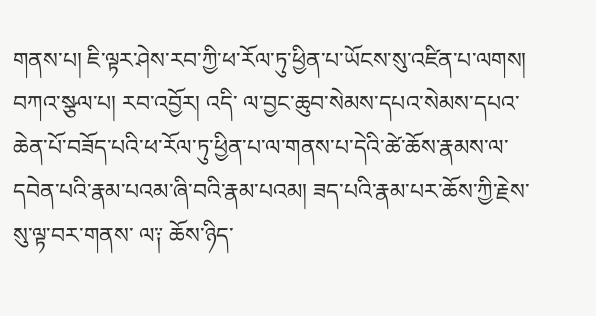གནས་པ། ཇི་ལྟར་ཤེས་རབ་ཀྱི་ཕ་རོལ་ཏུ་ཕྱིན་པ་ཡོངས་སུ་འཛིན་པ་ལགས། བཀའ་སྩལ་པ། རབ་འབྱོར། འདི་ ལ་བྱང་ཆུབ་སེམས་དཔའ་སེམས་དཔའ་ཆེན་པོ་བཟོད་པའི་ཕ་རོལ་ཏུ་ཕྱིན་པ་ལ་གནས་པ་དེའི་ཚེ་ཆོས་རྣམས་ལ་དབེན་པའི་རྣམ་པའམ་ཞི་བའི་རྣམ་པའམ། ཟད་པའི་རྣམ་པར་ཆོས་ཀྱི་རྗེས་སུ་ལྟ་བར་གནས་ ལ༑ ཆོས་ཉིད་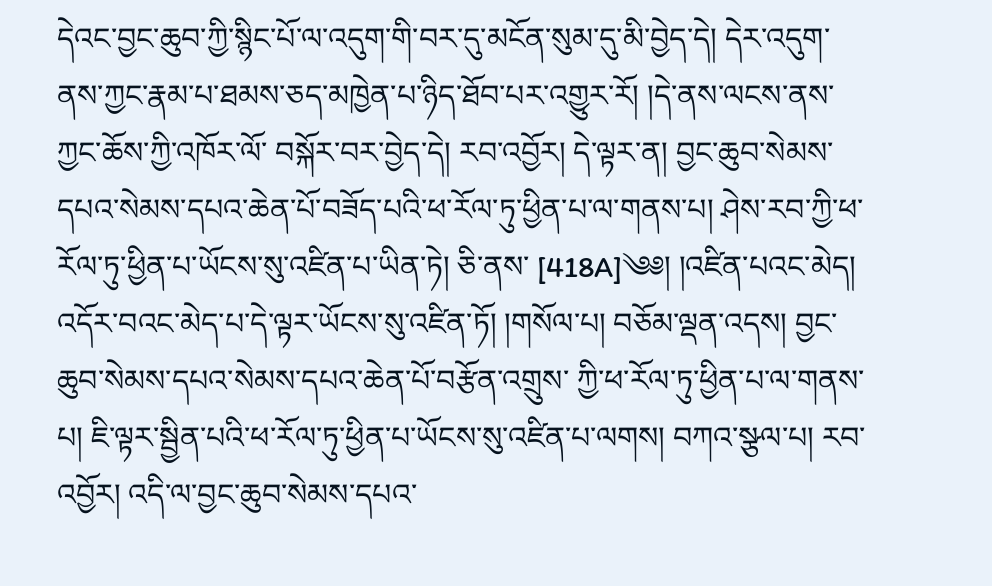དེའང་བྱང་ཆུབ་ཀྱི་སྙིང་པོ་ལ་འདུག་གི་བར་དུ་མངོན་སུམ་དུ་མི་བྱེད་དེ། དེར་འདུག་ནས་ཀྱང་རྣམ་པ་ཐམས་ཅད་མཁྱེན་པ་ཉིད་ཐོབ་པར་འགྱུར་རོ། །དེ་ནས་ལངས་ནས་ཀྱང་ཆོས་ཀྱི་འཁོར་ལོ་ བསྐོར་བར་བྱེད་དེ། རབ་འབྱོར། དེ་ལྟར་ན། བྱང་ཆུབ་སེམས་དཔའ་སེམས་དཔའ་ཆེན་པོ་བཟོད་པའི་ཕ་རོལ་ཏུ་ཕྱིན་པ་ལ་གནས་པ། ཤེས་རབ་ཀྱི་ཕ་རོལ་ཏུ་ཕྱིན་པ་ཡོངས་སུ་འཛིན་པ་ཡིན་ཏེ། ཅི་ནས་ [418A]༄༅། །འཛིན་པའང་མེད། འདོར་བའང་མེད་པ་དེ་ལྟར་ཡོངས་སུ་འཛིན་ཏོ། །གསོལ་པ། བཅོམ་ལྡན་འདས། བྱང་ཆུབ་སེམས་དཔའ་སེམས་དཔའ་ཆེན་པོ་བརྩོན་འགྲུས་ ཀྱི་ཕ་རོལ་ཏུ་ཕྱིན་པ་ལ་གནས་པ། ཇི་ལྟར་སྦྱིན་པའི་ཕ་རོལ་ཏུ་ཕྱིན་པ་ཡོངས་སུ་འཛིན་པ་ལགས། བཀའ་སྩལ་པ། རབ་འབྱོར། འདི་ལ་བྱང་ཆུབ་སེམས་དཔའ་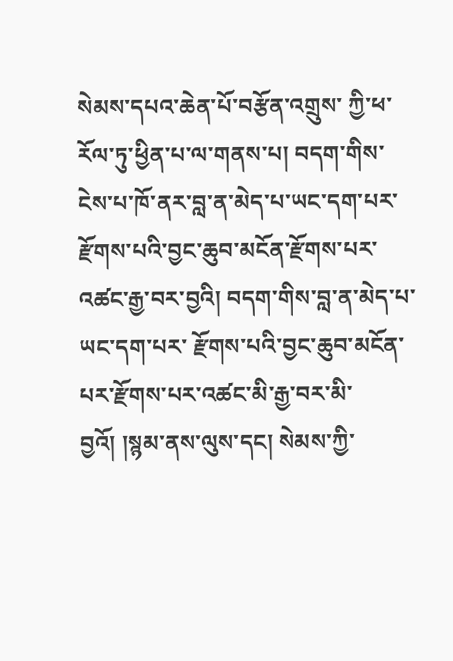སེམས་དཔའ་ཆེན་པོ་བརྩོན་འགྲུས་ ཀྱི་ཕ་རོལ་ཏུ་ཕྱིན་པ་ལ་གནས་པ། བདག་གིས་ངེས་པ་ཁོ་ནར་བླ་ན་མེད་པ་ཡང་དག་པར་རྫོགས་པའི་བྱང་ཆུབ་མངོན་རྫོགས་པར་འཚང་རྒྱ་བར་བྱའི། བདག་གིས་བླ་ན་མེད་པ་ཡང་དག་པར་ རྫོགས་པའི་བྱང་ཆུབ་མངོན་པར་རྫོགས་པར་འཚང་མི་རྒྱ་བར་མི་བྱའོ། །སྙམ་ནས་ལུས་དང། སེམས་ཀྱི་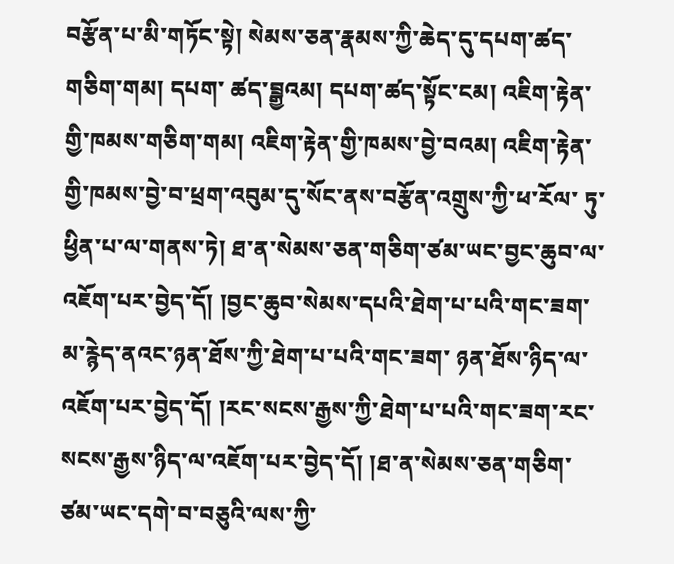བརྩོན་པ་མི་གཏོང་སྟེ། སེམས་ཅན་རྣམས་ཀྱི་ཆེད་དུ་དཔག་ཚད་གཅིག་གམ། དཔག་ ཚད་བྲྒྱའམ། དཔག་ཚད་སྟོང་ངམ། འཇིག་རྟེན་གྱི་ཁམས་གཅིག་གམ། འཇིག་རྟེན་གྱི་ཁམས་བྱེ་བའམ། འཇིག་རྟེན་གྱི་ཁམས་བྱེ་བ་ཕྲག་འབུམ་དུ་སོང་ནས་བརྩོན་འགྲུས་ཀྱི་ཕ་རོལ་ ཏུ་ཕྱིན་པ་ལ་གནས་ཏེ། ཐ་ན་སེམས་ཅན་གཅིག་ཙམ་ཡང་བྱང་ཆུབ་ལ་འཇོག་པར་བྱེད་དོ། །བྱང་ཆུབ་སེམས་དཔའི་ཐེག་པ་པའི་གང་ཟག་མ་རྙེད་ནའང་ཉན་ཐོས་ཀྱི་ཐེག་པ་པའི་གང་ཟག་ ཉན་ཐོས་ཉིད་ལ་འཇོག་པར་བྱེད་དོ། །རང་སངས་རྒྱས་ཀྱི་ཐེག་པ་པའི་གང་ཟག་རང་སངས་རྒྱས་ཉིད་ལ་འཇོག་པར་བྱེད་དོ། །ཐ་ན་སེམས་ཅན་གཅིག་ཙམ་ཡང་དགེ་བ་བཅུའི་ལས་ཀྱི་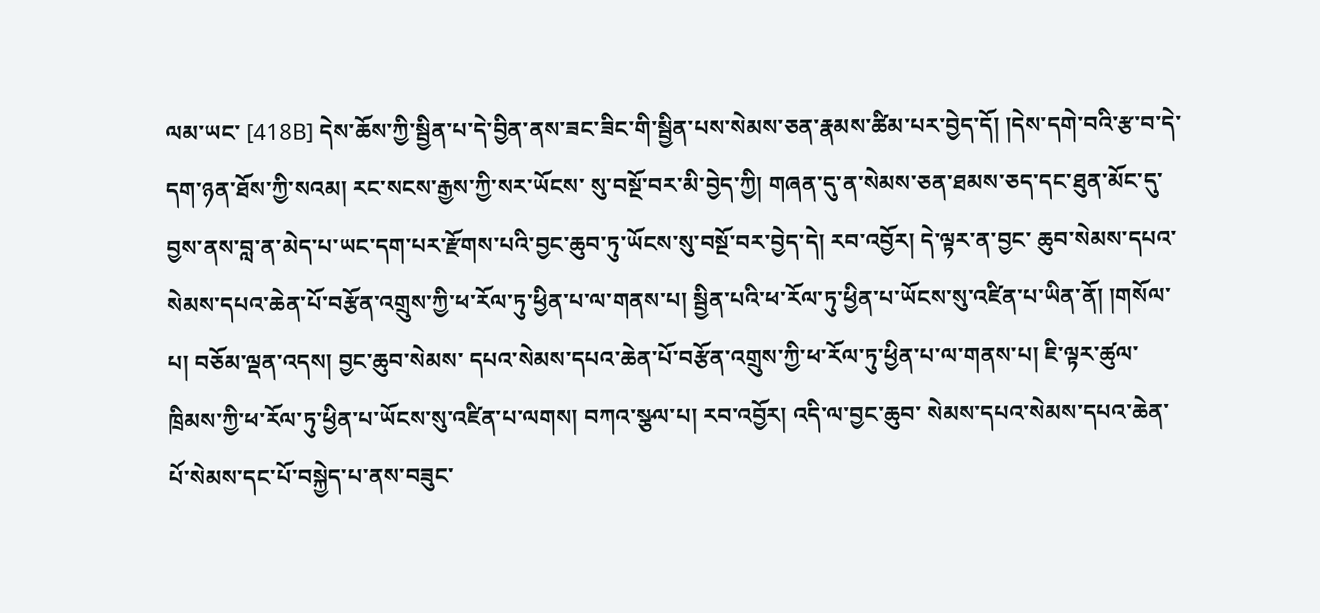ལམ་ཡང་ [418B] དེས་ཆོས་ཀྱི་སྦྱིན་པ་དེ་བྱིན་ནས་ཟང་ཟིང་གི་སྦྱིན་པས་སེམས་ཅན་རྣམས་ཚིམ་པར་བྱེད་དོ། །དེས་དགེ་བའི་རྩ་བ་དེ་དག་ཉན་ཐོས་ཀྱི་སའམ། རང་སངས་རྒྱས་ཀྱི་སར་ཡོངས་ སུ་བསྔོ་བར་མི་བྱེད་ཀྱི། གཞན་དུ་ན་སེམས་ཅན་ཐམས་ཅད་དང་ཐུན་མོང་དུ་བྱས་ནས་བླ་ན་མེད་པ་ཡང་དག་པར་རྫོགས་པའི་བྱང་ཆུབ་ཏུ་ཡོངས་སུ་བསྔོ་བར་བྱེད་དེ། རབ་འབྱོར། དེ་ལྟར་ན་བྱང་ ཆུབ་སེམས་དཔའ་སེམས་དཔའ་ཆེན་པོ་བརྩོན་འགྲུས་ཀྱི་ཕ་རོལ་ཏུ་ཕྱིན་པ་ལ་གནས་པ། སྦྱིན་པའི་ཕ་རོལ་ཏུ་ཕྱིན་པ་ཡོངས་སུ་འཛིན་པ་ཡིན་ནོ། །གསོལ་པ། བཅོམ་ལྡན་འདས། བྱང་ཆུབ་སེམས་ དཔའ་སེམས་དཔའ་ཆེན་པོ་བརྩོན་འགྲུས་ཀྱི་ཕ་རོལ་ཏུ་ཕྱིན་པ་ལ་གནས་པ། ཇི་ལྟར་ཚུལ་ཁྲིམས་ཀྱི་ཕ་རོལ་ཏུ་ཕྱིན་པ་ཡོངས་སུ་འཛིན་པ་ལགས། བཀའ་སྩལ་པ། རབ་འབྱོར། འདི་ལ་བྱང་ཆུབ་ སེམས་དཔའ་སེམས་དཔའ་ཆེན་པོ་སེམས་དང་པོ་བསྐྱེད་པ་ནས་བཟུང་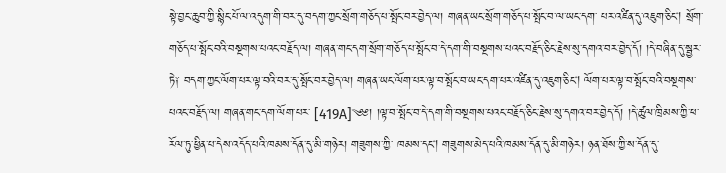སྟེ་བྱང་ཆུབ་ཀྱི་སྙིང་པོ་ལ་འདུག་གི་བར་དུ་བདག་ཀྱང་སྲོག་གཅོད་པ་སྤོང་བར་བྱེད་ལ། གཞན་ཡང་སྲོག་གཅོད་པ་སྤོང་བ་ལ་ཡང་དག་ པར་འཛིན་དུ་འཇུག་ཅིང། སྲོག་གཅོད་པ་སྤོང་བའི་བསྔགས་པའང་བརྗོད་ལ། གཞན་གང་དག་སྲོག་གཅོད་པ་སྤོང་བ་དེ་དག་གི་བསྔགས་པའང་བརྗོད་ཅིང་རྗེས་སུ་དགའ་བར་བྱེད་དོ། །དེ་བཞིན་དུ་སྦྱར་ ཏེ༑ བདག་ཀྱང་ལོག་པར་ལྟ་བའི་བར་དུ་སྤོང་བར་བྱེད་ལ། གཞན་ཡང་ལོག་པར་ལྟ་བ་སྤོང་བ་ཡང་དག་པར་འཛིན་དུ་འཇུག་ཅིང། ལོག་པར་ལྟ་བ་སྤོང་བའི་བསྔགས་པའང་བརྗོད་ལ། གཞན་གང་དག་ལོག་པར་ [419A]༄༅། །ལྟ་བ་སྤོང་བ་དེ་དག་གི་བསྔགས་པའང་བརྗོད་ཅིང་རྗེས་སུ་དགའ་བར་བྱེད་དོ། །དེ་ཚུལ་ཁྲིམས་ཀྱི་ཕ་རོལ་ཏུ་ཕྱིན་པ་དེས་འདོད་པའི་ཁམས་དོན་དུ་མི་གཉེར། གཟུགས་ཀྱི་ ཁམས་དང། གཟུགས་མེད་པའི་ཁམས་དོན་དུ་མི་གཉེར། ཉན་ཐོས་ཀྱི་ས་དོན་དུ་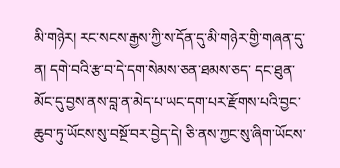མི་གཉེར། རང་སངས་རྒྱས་ཀྱི་ས་དོན་དུ་མི་གཉེར་གྱི་གཞན་དུ་ན། དགེ་བའི་རྩ་བ་དེ་དག་སེམས་ཅན་ཐམས་ཅད་ དང་ཐུན་མོང་དུ་བྱས་ནས་བླ་ན་མེད་པ་ཡང་དག་པར་རྫོགས་པའི་བྱང་ཆུབ་ཏུ་ཡོངས་སུ་བསྔོ་བར་བྱེད་དེ། ཅི་ནས་ཀྱང་སུ་ཞིག་ཡོངས་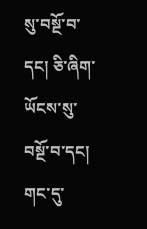སུ་བསྔོ་བ་དང། ཅི་ཞིག་ཡོངས་སུ་བསྔོ་བ་དང། གང་དུ་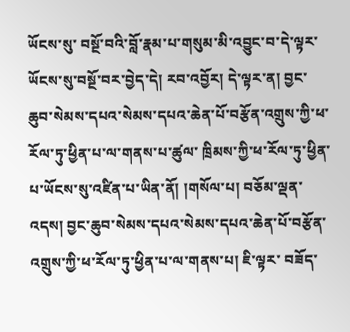ཡོངས་སུ་ བསྔོ་བའི་བློ་རྣམ་པ་གསུམ་མི་འབྱུང་བ་དེ་ལྟར་ཡོངས་སུ་བསྔོ་བར་བྱེད་དེ། རབ་འབྱོར། དེ་ལྟར་ན། བྱང་ཆུབ་སེམས་དཔའ་སེམས་དཔའ་ཆེན་པོ་བརྩོན་འགྲུས་ཀྱི་ཕ་རོལ་ཏུ་ཕྱིན་པ་ལ་གནས་པ་ཚུལ་ ཁྲིམས་ཀྱི་ཕ་རོལ་ཏུ་ཕྱིན་པ་ཡོངས་སུ་འཛིན་པ་ཡིན་ནོ། །གསོལ་པ། བཅོམ་ལྡན་འདས། བྱང་ཆུབ་སེམས་དཔའ་སེམས་དཔའ་ཆེན་པོ་བརྩོན་འགྲུས་ཀྱི་ཕ་རོལ་ཏུ་ཕྱིན་པ་ལ་གནས་པ། ཇི་ལྟར་ བཟོད་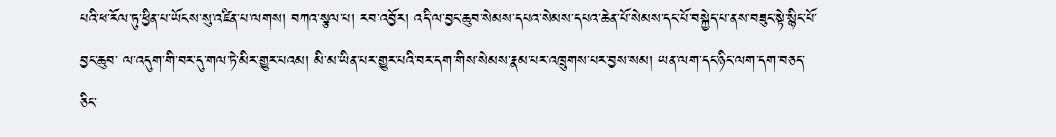པའི་ཕ་རོལ་ཏུ་ཕྱིན་པ་ཡོངས་སུ་འཛིན་པ་ལགས། བཀའ་སྩལ་པ། རབ་འབྱོར། འདི་ལ་བྱང་ཆུབ་སེམས་དཔའ་སེམས་དཔའ་ཆེན་པོ་སེམས་དང་པོ་བསྐྱེད་པ་ནས་བཟུང་སྟེ་སྙིང་པོ་བྱང་ཆུབ་ ལ་འདུག་གི་བར་དུ་གལ་ཏེ་མིར་གྱུར་པའམ། མི་མ་ཡིན་པར་གྱུར་པའི་བར་དག་གིས་སེམས་རྣམ་པར་འཁྲུགས་པར་བྱས་སམ། ཡན་ལག་དང་ཉིང་ལག་དག་བཅད་ཅིང་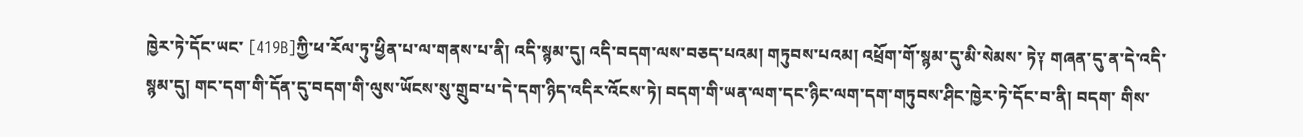ཁྱེར་ཏེ་དོང་ཡང་ [419B]ཀྱི་ཕ་རོལ་ཏུ་ཕྱིན་པ་ལ་གནས་པ་ནི། འདི་སྙམ་དུ། འདི་བདག་ལས་བཅད་པའམ། གཏུབས་པའམ། འཕྲོག་གོ་སྙམ་དུ་མི་སེམས་ ཏེ༑ གཞན་དུ་ན་དེ་འདི་སྙམ་དུ། གང་དག་གི་དོན་དུ་བདག་གི་ལུས་ཡོངས་སུ་གྲུབ་པ་དེ་དག་ཉིད་འདིར་འོངས་ཏེ། བདག་གི་ཡན་ལག་དང་ཉིང་ལག་དག་གཏུབས་ཤིང་ཁྱེར་ཏེ་དོང་བ་ནི། བདག་ གིས་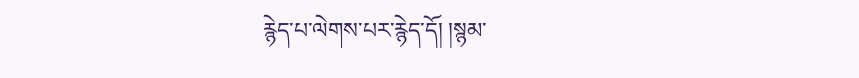རྙེད་པ་ལེགས་པར་རྙེད་དོ། །སྙམ་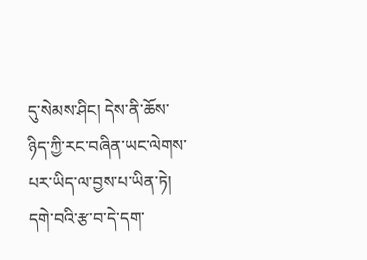དུ་སེམས་ཤིང། དེས་ནི་ཆོས་ཉིད་ཀྱི་རང་བཞིན་ཡང་ལེགས་པར་ཡིད་ལ་བྱས་པ་ཡིན་ཏེ། དགེ་བའི་རྩ་བ་དེ་དག་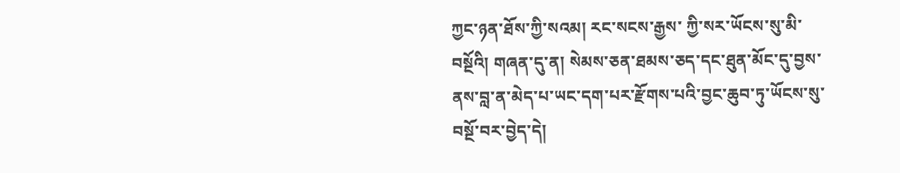ཀྱང་ཉན་ཐོས་ཀྱི་སའམ། རང་སངས་རྒྱས་ ཀྱི་སར་ཡོངས་སུ་མི་བསྔོའི། གཞན་དུ་ན། སེམས་ཅན་ཐམས་ཅད་དང་ཐུན་མོང་དུ་བྱས་ནས་བླ་ན་མེད་པ་ཡང་དག་པར་རྫོགས་པའི་བྱང་ཆུབ་ཏུ་ཡོངས་སུ་བསྔོ་བར་བྱེད་དེ།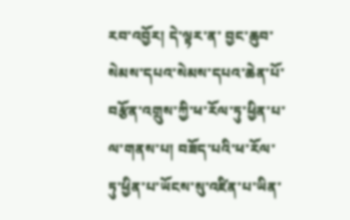རབ་འབྱོར། དེ་ལྟར་ན་ བྱང་ཆུབ་སེམས་དཔའ་སེམས་དཔའ་ཆེན་པོ་བརྩོན་འགྲུས་ཀྱི་ཕ་རོལ་ཏུ་ཕྱིན་པ་ལ་གནས་པ། བཟོད་པའི་ཕ་རོལ་ཏུ་ཕྱིན་པ་ཡོངས་སུ་འཛིན་པ་ཡིན་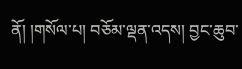ནོ། །གསོལ་པ། བཅོམ་ལྡན་འདས། བྱང་ཆུབ་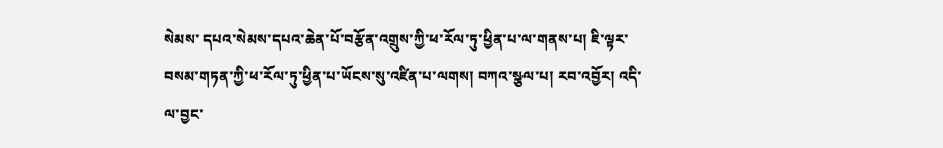སེམས་ དཔའ་སེམས་དཔའ་ཆེན་པོ་བརྩོན་འགྲུས་ཀྱི་ཕ་རོལ་ཏུ་ཕྱིན་པ་ལ་གནས་པ། ཇི་ལྟར་བསམ་གཏན་ཀྱི་ཕ་རོལ་ཏུ་ཕྱིན་པ་ཡོངས་སུ་འཛིན་པ་ལགས། བཀའ་སྩལ་པ། རབ་འབྱོར། འདི་ལ་བྱང་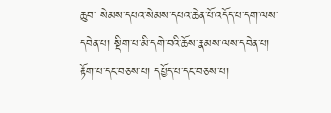ཆུབ་ སེམས་དཔའ་སེམས་དཔའ་ཆེན་པོ་འདོད་པ་དག་ལས་དབེན་པ། སྡིག་པ་མི་དགེ་བའི་ཆོས་རྣམས་ལས་དབེན་པ། རྟོག་པ་དང་བཅས་པ། དཔྱོད་པ་དང་བཅས་པ།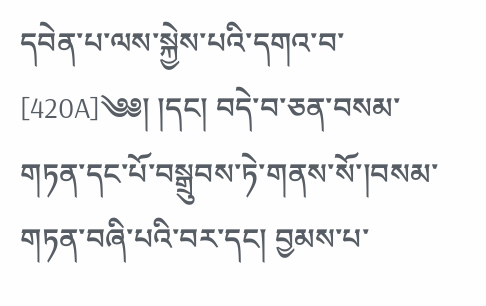དབེན་པ་ལས་སྐྱེས་པའི་དགའ་བ་ [420A]༄༅། །དང། བདེ་བ་ཅན་བསམ་གཏན་དང་པོ་བསྒྲུབས་ཏེ་གནས་སོ་།བསམ་གཏན་བཞི་པའི་བར་དང། བྱམས་པ་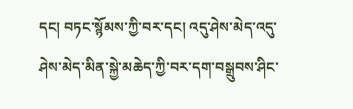དང། བཏང་སྙོམས་ཀྱི་བར་དང། འདུ་ཤེས་མེད་འདུ་ ཤེས་མེད་མིན་སྐྱེ་མཆེད་ཀྱི་བར་དག་བསྒྲུབས་ཤིང་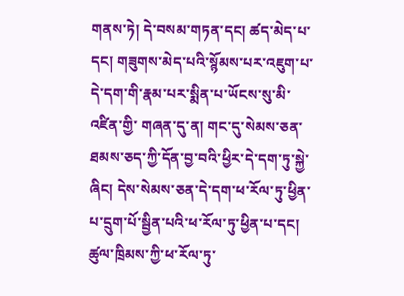གནས་ཏེ། དེ་བསམ་གཏན་དང། ཚད་མེད་པ་དང། གཟུགས་མེད་པའི་སྙོམས་པར་འཇུག་པ་དེ་དག་གི་རྣམ་པར་སྨིན་པ་ཡོངས་སུ་མི་འཛིན་གྱི་ གཞན་དུ་ན། གང་དུ་སེམས་ཅན་ཐམས་ཅད་ཀྱི་དོན་བྱ་བའི་ཕྱིར་དེ་དག་ཏུ་སྐྱེ་ཞིང། དེས་སེམས་ཅན་དེ་དག་ཕ་རོལ་ཏུ་ཕྱིན་པ་དྲུག་པོ་སྦྱིན་པའི་ཕ་རོལ་ཏུ་ཕྱིན་པ་དང། ཚུལ་ཁྲིམས་ཀྱི་ཕ་རོལ་ཏུ་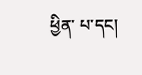ཕྱིན་ པ་དང།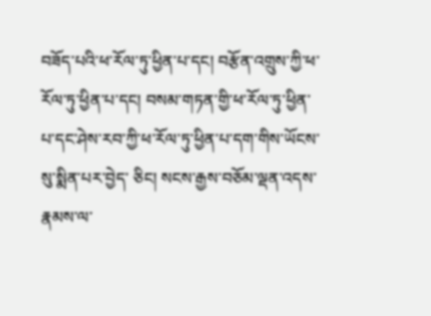བཟོད་པའི་ཕ་རོལ་ཏུ་ཕྱིན་པ་དང། བརྩོན་འགྲུས་ཀྱི་ཕ་རོལ་ཏུ་ཕྱིན་པ་དང། བསམ་གཏན་གྱི་ཕ་རོལ་ཏུ་ཕྱིན་པ་དང་ཤེས་རབ་ཀྱི་ཕ་རོལ་ཏུ་ཕྱིན་པ་དག་གིས་ཡོངས་སུ་སྨིན་པར་བྱེད་ ཅིང། སངས་རྒྱས་བཅོམ་ལྡན་འདས་རྣམས་ལ་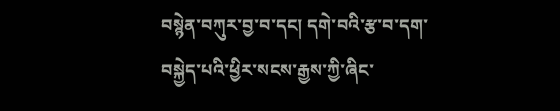བསྙེན་བཀུར་བྱ་བ་དང། དགེ་བའི་རྩ་བ་དག་བསྐྱེད་པའི་ཕྱིར་སངས་རྒྱས་ཀྱི་ཞིང་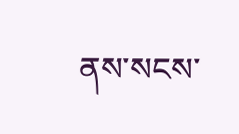ནས་སངས་